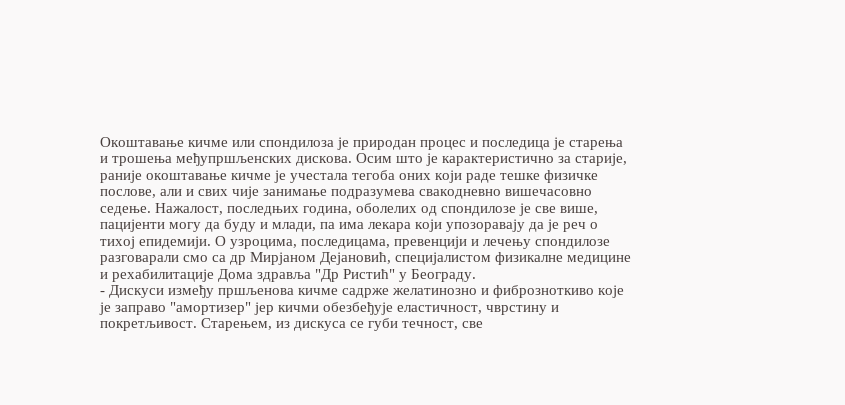Окоштавање кичме или спондилоза је природан процес и последица је старења и трошења међупршљенских дискова. Осим што је карактеристично за старије, раније окоштавање кичме је учестала тегоба оних који раде тешке физичке послове, али и свих чије занимање подразумева свакодневно вишечасовно седење. Нажалост, последњих година, оболелих од спондилозе је све више, пацијенти могу да буду и млади, па има лекара који упозоравају да је реч о тихој епидемији. О узроцима, последицама, превенцији и лечењу спондилозе разговарали смо са др Мирјаном Дејановић, специјалистом физикалне медицине и рехабилитације Дома здравља "Др Ристић" у Београду.
- Дискуси између пршљенова кичме садрже желатинозно и фиброзноткиво које је заправо "амортизер" јер кичми обезбеђује еластичност, чврстину и покретљивост. Старењем, из дискуса се губи течност, све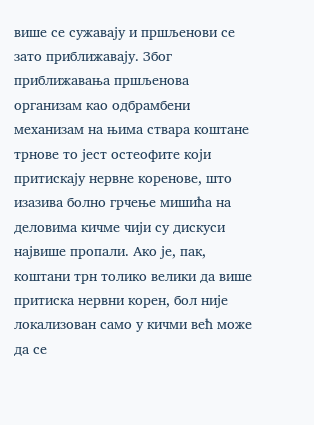више се сужавају и пршљенови се зато приближавају. Због приближавања пршљенова организам као одбрамбени механизам на њима ствара коштане трнове то јест остеофите који притискају нервне коренове, што изазива болно грчење мишића на деловима кичме чији су дискуси највише пропали. Ако је, пак, коштани трн толико велики да више притиска нервни корен, бол није локализован само у кичми већ може да се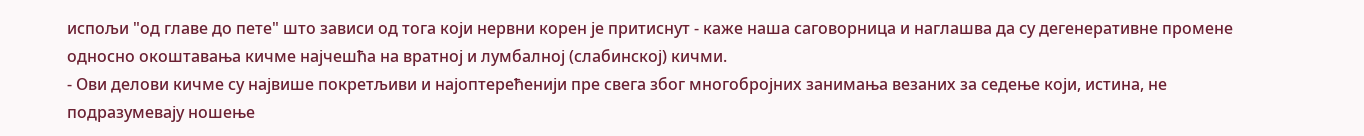испољи "од главе до пете" што зависи од тога који нервни корен је притиснут - каже наша саговорница и наглашва да су дегенеративне промене односно окоштавања кичме најчешћа на вратној и лумбалној (слабинској) кичми.
- Ови делови кичме су највише покретљиви и најоптерећенији пре свега због многобројних занимања везаних за седење који, истина, не подразумевају ношење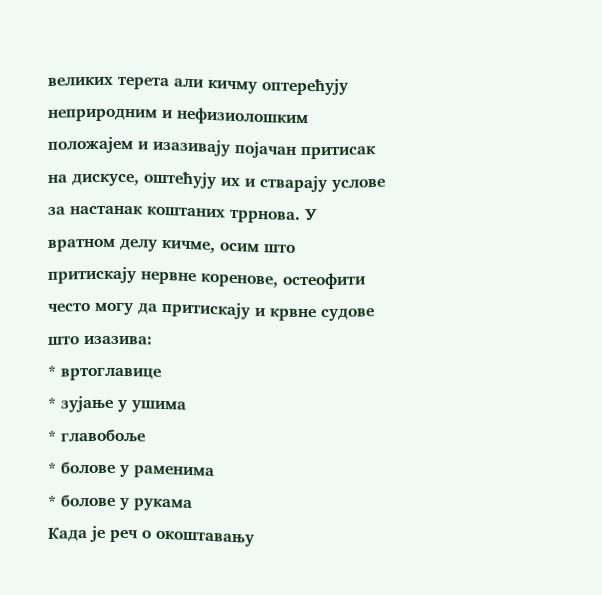великих терета али кичму оптерећују неприродним и нефизиолошким положајем и изазивају појачан притисак на дискусе, оштећују их и стварају услове за настанак коштаних тррнова. У вратном делу кичме, осим што притискају нервне коренове, остеофити често могу да притискају и крвне судове што изазива:
* вртоглавице
* зујање у ушима
* главобоље
* болове у раменима
* болове у рукама
Када је реч о окоштавању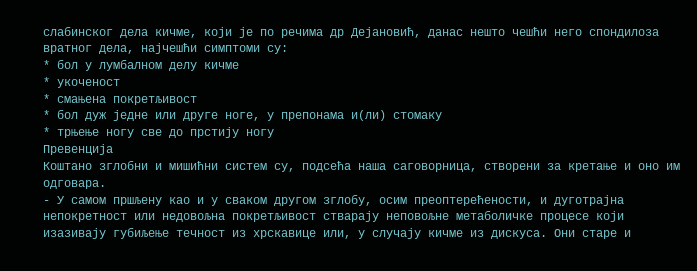слабинског дела кичме, који је по речима др Дејановић, данас нешто чешћи него спондилоза вратног дела, најчешћи симптоми су:
* бол у лумбалном делу кичме
* укоченост
* смањена покретљивост
* бол дуж једне или друге ноге, у препонама и(ли) стомаку
* трњење ногу све до прстију ногу
Превенција
Коштано зглобни и мишићни систем су, подсећа наша саговорница, створени за кретање и оно им одговара.
- У самом пршљену као и у сваком другом зглобу, осим преоптерећености, и дуготрајна непокретност или недовољна покретљивост стварају неповољне метаболичке процесе који изазивају губиљење течност из хрскавице или, у случају кичме из дискуса. Они старе и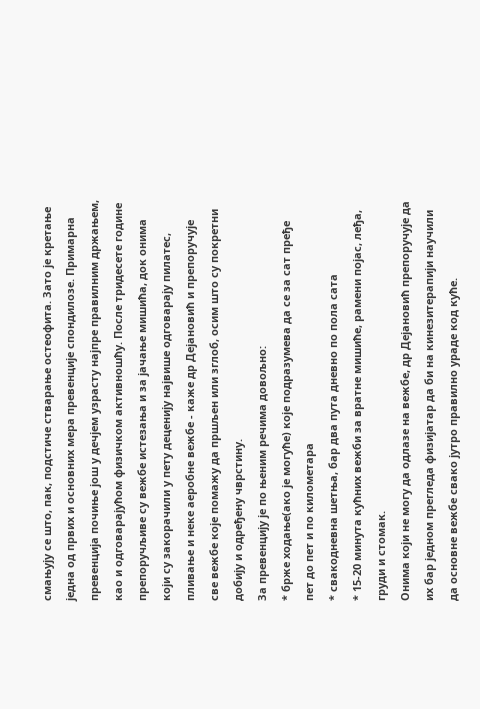смањују се што, пак, подстиче стварање остеофита. Зато је кретање једна од првих и основних мера превенције спондилозе. Примарна превенција почиње још у дечјем узрасту најпре правилним држањем, као и одговарајућом физичком активношћу. После тридесете године препоручљиве су вежбе истезања и за јачање мишића, док онима који су закорачили у пету деценију највише одговарају пилатес, пливање и неке аеробне вежбе - каже др Дејановић и препоручује све вежбе које помажу да пршљен или зглоб, осим што су покретни добију и одређену чврстину.
За превенцију је по њеним речима довољно:
* брже ходање(ако је могуће) које подразумева да се за сат пређе пет до пет и по километара
* свакодневна шетња, бар два пута дневно по пола сата
* 15-20 минута кућних вежби за вратне мишиће, рамени појас, леђа, груди и стомак.
Онима који не могу да одлазе на вежбе, др Дејановић препоручује да их бар једном прегледа физијатар да би на кинезитерапији научили да основне вежбе свако јутро правилно ураде код куће.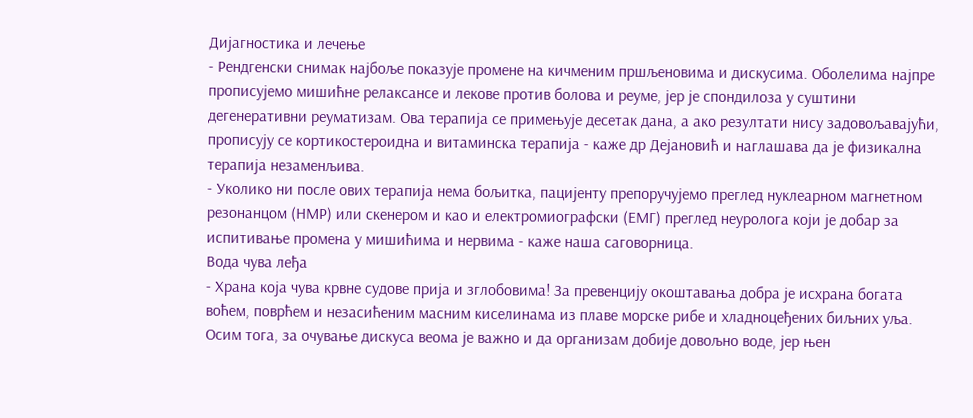Дијагностика и лечење
- Рендгенски снимак најбоље показује промене на кичменим пршљеновима и дискусима. Оболелима најпре прописујемо мишићне релаксансе и лекове против болова и реуме, јер је спондилоза у суштини дегенеративни реуматизам. Ова терапија се примењује десетак дана, а ако резултати нису задовољавајући, прописују се кортикостероидна и витаминска терапија - каже др Дејановић и наглашава да је физикална терапија незаменљива.
- Уколико ни после ових терапија нема бољитка, пацијенту препоручујемо преглед нуклеарном магнетном резонанцом (НМР) или скенером и као и електромиографски (ЕМГ) преглед неуролога који је добар за испитивање промена у мишићима и нервима - каже наша саговорница.
Вода чува леђа
- Храна која чува крвне судове прија и зглобовима! За превенцију окоштавања добра је исхрана богата воћем, поврћем и незасићеним масним киселинама из плаве морске рибе и хладноцеђених биљних уља. Осим тога, за очување дискуса веома је важно и да организам добије довољно воде, јер њен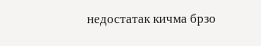недостатак кичма брзо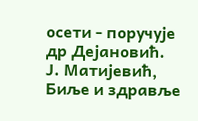осети - поручује др Дејановић.
Ј. Матијевић, Биље и здравље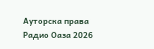Ауторска права Радио Оаза 2026